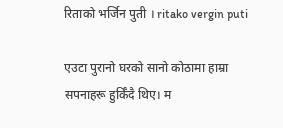रिताको भर्जिन पुती । ritako vergin puti

एउटा पुरानो घरको सानो कोठामा हाम्रा सपनाहरू हुर्किँदै थिए। म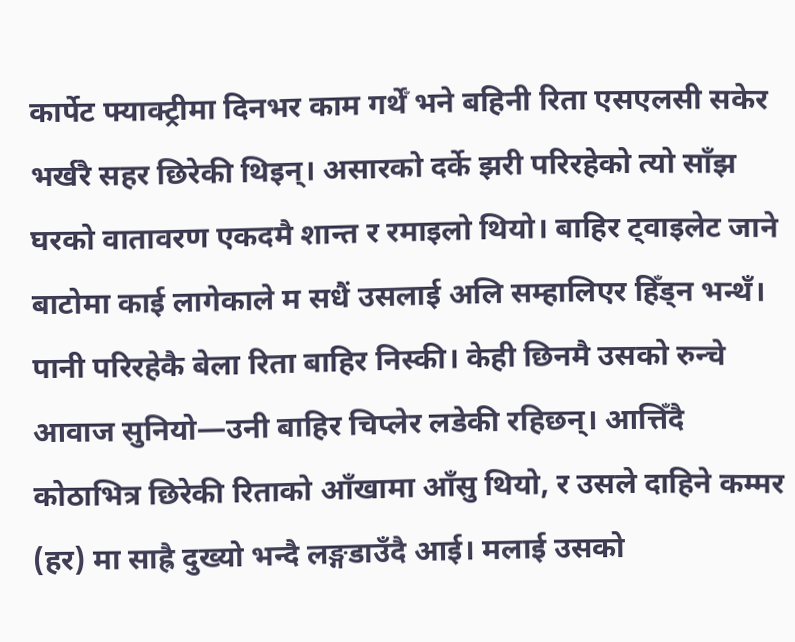कार्पेट फ्याक्ट्रीमा दिनभर काम गर्थेँ भने बहिनी रिता एसएलसी सकेर भर्खरै सहर छिरेकी थिइन्। असारको दर्के झरी परिरहेको त्यो साँझ घरको वातावरण एकदमै शान्त र रमाइलो थियो। बाहिर ट्वाइलेट जाने बाटोमा काई लागेकाले म सधैं उसलाई अलि सम्हालिएर हिँड्न भन्थँ। पानी परिरहेकै बेला रिता बाहिर निस्की। केही छिनमै उसको रुन्चे आवाज सुनियो—उनी बाहिर चिप्लेर लडेकी रहिछन्। आत्तिँदै कोठाभित्र छिरेकी रिताको आँखामा आँसु थियो, र उसले दाहिने कम्मर (हर) मा साह्रै दुख्यो भन्दै लङ्गडाउँदै आई। मलाई उसको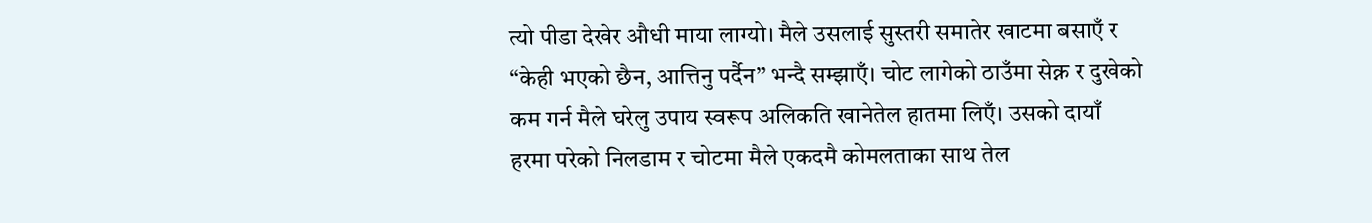त्यो पीडा देखेर औधी माया लाग्यो। मैले उसलाई सुस्तरी समातेर खाटमा बसाएँ र “केही भएको छैन, आत्तिनु पर्दैन” भन्दै सम्झाएँ। चोट लागेको ठाउँमा सेक्न र दुखेको कम गर्न मैले घरेलु उपाय स्वरूप अलिकति खानेतेल हातमा लिएँ। उसको दायाँ हरमा परेको निलडाम र चोटमा मैले एकदमै कोमलताका साथ तेल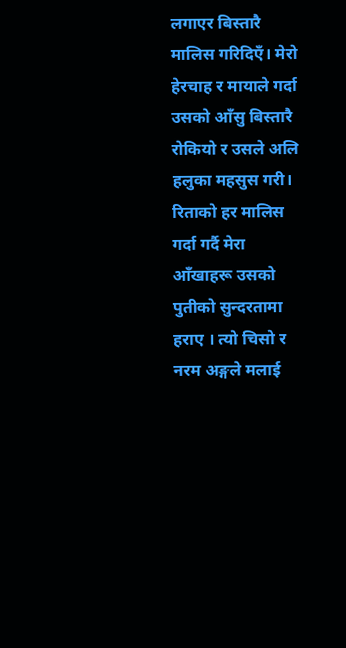लगाएर बिस्तारै मालिस गरिदिएँ। मेरो हेरचाह र मायाले गर्दा उसको आँसु बिस्तारै रोकियो र उसले अलि हलुका महसुस गरी। रिताको हर मालिस गर्दा गर्दै मेरा आँखाहरू उसको पुतीको सुन्दरतामा हराए । त्यो चिसो र नरम अङ्गले मलाई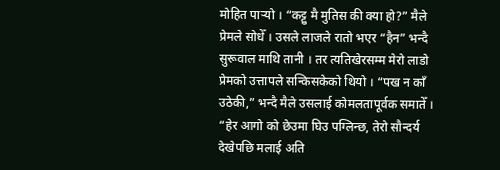मोहित पार्‍यो । “कट्टु मै मुतिस की क्या हो?” मैले प्रेमले सोधेँ । उसले लाजले रातो भएर “हैन” भन्दै सुरूवाल माथि तानी । तर त्यतिखेरसम्म मेरो लाडो प्रेमको उत्तापले सन्किसकेको थियो । “पख न काँ उठेकी,” भन्दै मैले उसलाई कोमलतापूर्वक समातेँ । “हेर आगो को छेउमा घिउ पग्लिन्छ, तेरो सौन्दर्य देखेपछि मलाई अति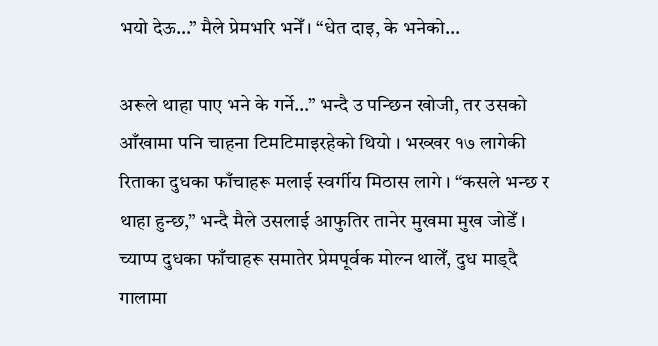भयो देऊ…” मैले प्रेमभरि भनेँ । “धेत दाइ, के भनेको…

अरूले थाहा पाए भने के गर्ने…” भन्दै उ पन्छिन खोजी, तर उसको आँखामा पनि चाहना टिमटिमाइरहेको थियो । भख्खर १७ लागेकी रिताका दुधका फाँचाहरू मलाई स्वर्गीय मिठास लागे । “कसले भन्छ र थाहा हुन्छ,” भन्दै मैले उसलाई आफुतिर तानेर मुखमा मुख जोडेँ । च्याप्प दुधका फाँचाहरू समातेर प्रेमपूर्वक मोल्न थालेँ, दुध माड्दै गालामा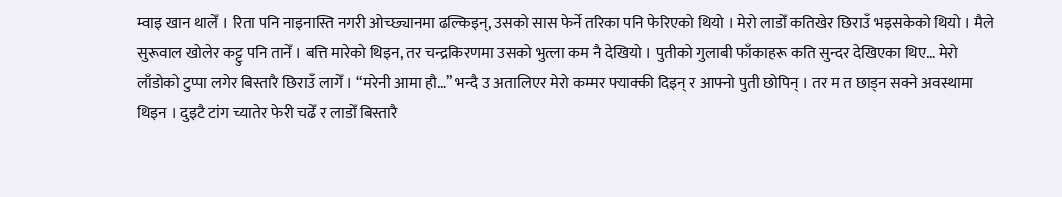म्वाइ खान थालेँ । रिता पनि नाइनास्ति नगरी ओच्छ्यानमा ढल्किइन्, उसको सास फेर्ने तरिका पनि फेरिएको थियो । मेरो लाडोँ कतिखेर छिराउँ भइसकेको थियो । मैले सुरूवाल खोलेर कट्टु पनि तानेँ । बत्ति मारेको थिइन, तर चन्द्रकिरणमा उसको भुत्ला कम नै देखियो । पुतीको गुलाबी फाँकाहरू कति सुन्दर देखिएका थिए… मेरो लाँडोको टुप्पा लगेर बिस्तारै छिराउँ लागेँ । “मरेनी आमा हौ…” भन्दै उ अतालिएर मेरो कम्मर फ्याक्की दिइन् र आफ्नो पुती छोपिन् । तर म त छाड्न सक्ने अवस्थामा थिइन । दुइटै टांग च्यातेर फेरी चढेँ र लाडोँ बिस्तारै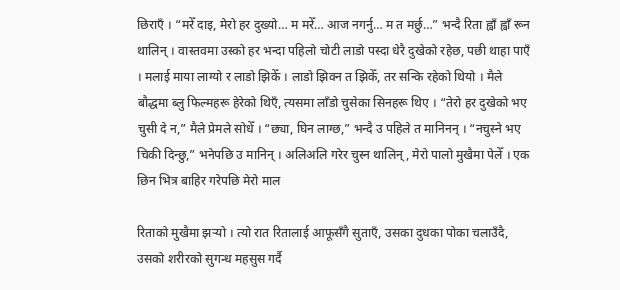छिराएँ । “मरेँ दाइ, मेरो हर दुख्यो… म मरेँ… आज नगर्नु… म त मर्छु…” भन्दै रिता ह्वाँ ह्वाँ रून थालिन् । वास्तवमा उस्को हर भन्दा पहिलो चोटी लाडो पस्दा धेरै दुखेको रहेछ, पछी थाहा पाएँ । मलाई माया लाग्यो र लाडो झिकेँ । लाडो झिक्न त झिकेँ, तर सन्कि रहेको थियो । मैले बौद्धमा ब्लु फिल्महरू हेरेको थिएँ, त्यसमा लाँडो चुसेका सिनहरू थिए । “तेरो हर दुखेको भए चुसी दे न,” मैले प्रेमले सोधेँ । “छ्या, घिन लाग्छ,” भन्दै उ पहिले त मानिनन् । “नचुस्ने भए चिकी दिन्छु,” भनेपछि उ मानिन् । अलिअलि गरेर चुस्न थालिन्, मेरो पालो मुखैमा पेलेँ । एक छिन भित्र बाहिर गरेपछि मेरो माल

रिताको मुखैमा झर्‍यो । त्यो रात रितालाई आफूसँगै सुताएँ, उसका दुधका पोका चलाउँदै, उसको शरीरको सुगन्ध महसुस गर्दै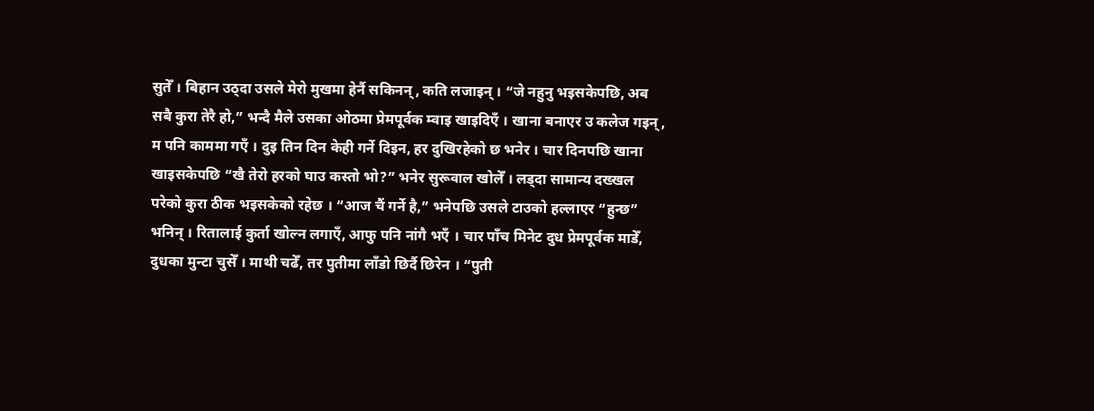सुतेँ । बिहान उठ्दा उसले मेरो मुखमा हेर्नै सकिनन्, कति लजाइन् । “जे नहुनु भइसकेपछि, अब सबै कुरा तेरै हो,” भन्दै मैले उसका ओठमा प्रेमपूर्वक म्वाइ खाइदिएँ । खाना बनाएर उ कलेज गइन्, म पनि काममा गएँ । दुइ तिन दिन केही गर्ने दिइन, हर दुखिरहेको छ भनेर । चार दिनपछि खाना खाइसकेपछि “खै तेरो हरको घाउ कस्तो भो?” भनेर सुरूवाल खोलेँ । लड्दा सामान्य दख्खल परेको कुरा ठीक भइसकेको रहेछ । “आज चैं गर्ने है,” भनेपछि उसले टाउको हल्लाएर “हुन्छ” भनिन् । रितालाई कुर्ता खोल्न लगाएँ, आफु पनि नांगै भएँ । चार पाँच मिनेट दुध प्रेमपूर्वक माडेँ, दुधका मुन्टा चुसेँ । माथी चढेँ, तर पुतीमा लाँडो छिर्दै छिरेन । “पुती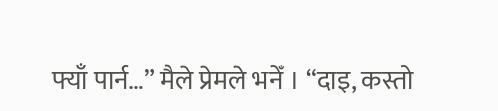फ्याँ पार्न…” मैले प्रेमले भनेँ । “दाइ, कस्तो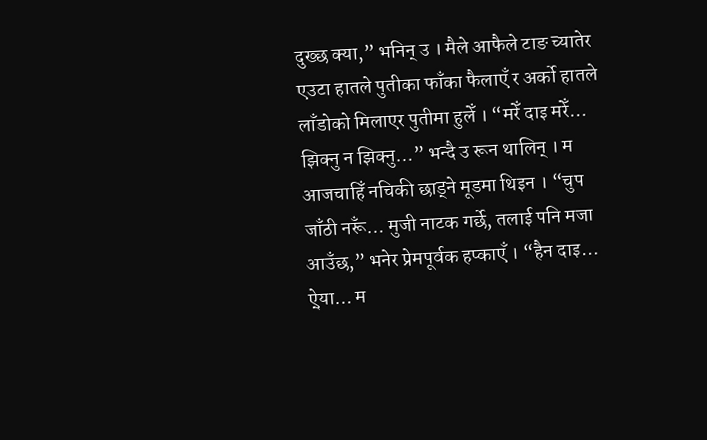दुख्छ क्या,” भनिन् उ । मैले आफैले टाङ च्यातेर एउटा हातले पुतीका फाँका फैलाएँ र अर्को हातले लाँडोको मिलाएर पुतीमा हुलेँ । “मरेँ दाइ मरेँ… झिक्नु न झिक्नु…” भन्दै उ रून थालिन् । म आजचाहिँ नचिकी छाड्ने मूडमा थिइन । “चुप जाँठी नरूँ… मुजी नाटक गर्छे, तलाई पनि मजा आउँछ,” भनेर प्रेमपूर्वक हप्काएँ । “हैन दाइ… ऐ्या… म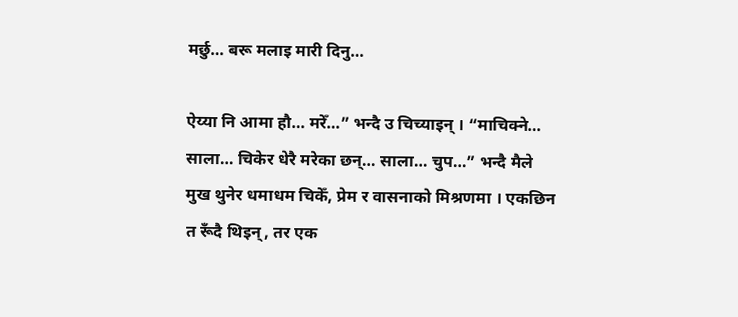मर्छु… बरू मलाइ मारी दिनु…

ऐय्या नि आमा हौ… मरेँ…” भन्दै उ चिच्याइन् । “माचिक्ने… साला… चिकेर धेरै मरेका छन्… साला… चुप…” भन्दै मैले मुख थुनेर धमाधम चिकेँ, प्रेम र वासनाको मिश्रणमा । एकछिन त रूँदै थिइन्, तर एक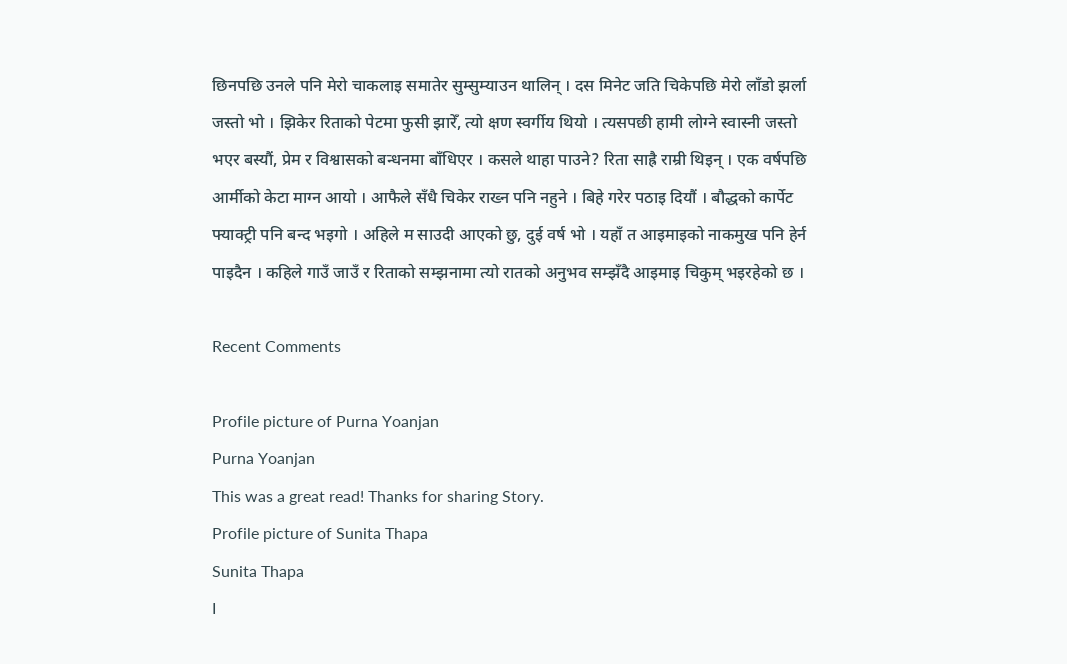छिनपछि उनले पनि मेरो चाकलाइ समातेर सुम्सुम्याउन थालिन् । दस मिनेट जति चिकेपछि मेरो लाँडो झर्ला जस्तो भो । झिकेर रिताको पेटमा फुसी झारेँ, त्यो क्षण स्वर्गीय थियो । त्यसपछी हामी लोग्ने स्वास्नी जस्तो भएर बस्यौं, प्रेम र विश्वासको बन्धनमा बाँधिएर । कसले थाहा पाउने? रिता साह्रै राम्री थिइन् । एक वर्षपछि आर्मीको केटा माग्न आयो । आफैले सँधै चिकेर राख्न पनि नहुने । बिहे गरेर पठाइ दियौं । बौद्धको कार्पेट फ्याक्ट्री पनि बन्द भइगो । अहिले म साउदी आएको छु, दुई वर्ष भो । यहाँ त आइमाइको नाकमुख पनि हेर्न पाइदैन । कहिले गाउँ जाउँ र रिताको सम्झनामा त्यो रातको अनुभव सम्झँदै आइमाइ चिकुम् भइरहेको छ ।

Recent Comments

Profile picture of Purna Yoanjan
Purna Yoanjan
This was a great read! Thanks for sharing Story.
Profile picture of Sunita Thapa
Sunita Thapa
I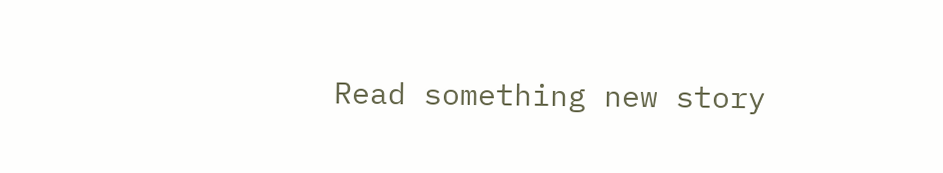Read something new story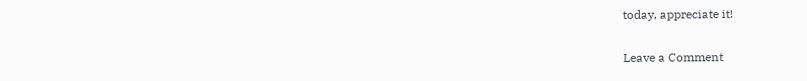today, appreciate it!

Leave a Comment